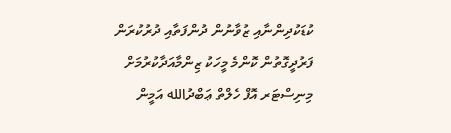ކުޑަކުދިންނާއި ޒުވާނުން ދުންފަތާއި ދުރުކުރަން ފަރުދީގޮތުން ކޮންމެ މީހަކު ޒިންމާއަދާކުރުމަށް މިނިސްޓަރ އޮފް ހެލްތް ޢަބްދުالله އަމީން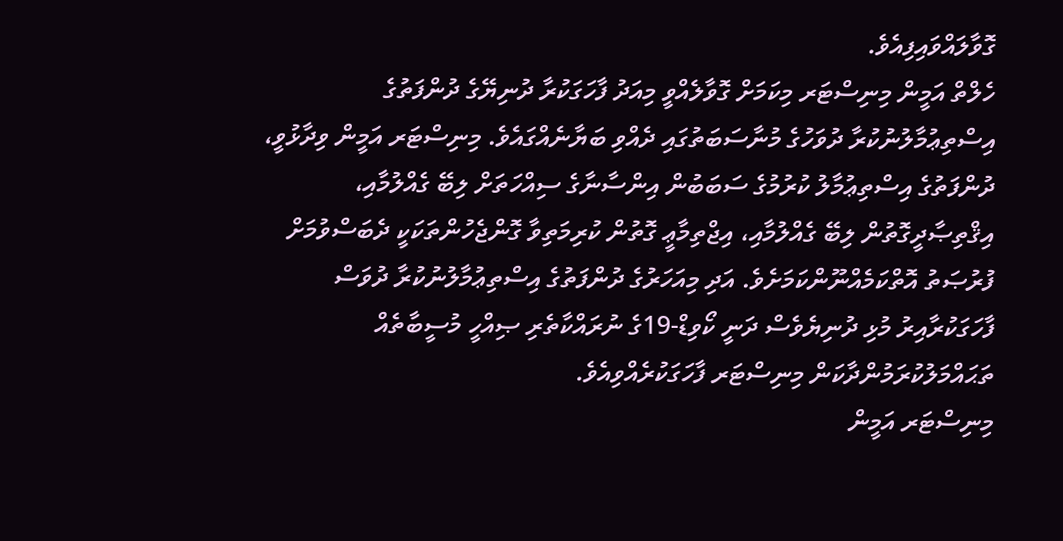ގޮވާލައްވައިފިއެވެ.
ހެލްތް އަމީން މިނިސްޓަރ މިކަމަށް ގޮވާލެއްވީ މިއަދު ފާހަގަކުރާ ދުނިޔޭގެ ދުންފަތުގެ އިސްތިޢުމާލުނުކުރާ ދުވަހުގެ މުނާސަބަތުގައި ދެއްވި ބަޔާނެއްގައެވެ. މިނިސްޓަރ އަމީން ވިދާޅުވީ، ދުންފަތުގެ އިސްތިޢުމާލު ކުރުމުގެ ސަބަބުން އިންސާނާގެ ސިއްހަތަށް ލިބޭ ގެއްލުމާއި، އިޤްތިޞާދީގޮތުން ލިބޭ ގެއްލުމާއި، އިޖްތިމާޢީ ގޮތުން ކުރިމަތިވާ ގޮންޖެހުންތަކަކީ ދެބަސްވުމަށް ފުރުޞަތު އޮތްކަމެއްނޫންކަމަށެވެ. އަދި މިއަހަރުގެ ދުންފަތުގެ އިސްތިޢުމާލުނުކުރާ ދުވަސް ފާހަގަކުރާއިރު މުޅި ދުނިޔެވެސް ދަނީ ކޯވިޑް-19ގެ ނުރައްކާތެރި ޞިއްހީ މުސީބާތެއް ތަޙައްމަލުކުރަމުންދާކަން މިނިސްޓަރ ފާހަގަކުރެއްވިއެވެ.
މިނިސްޓަރ އަމީން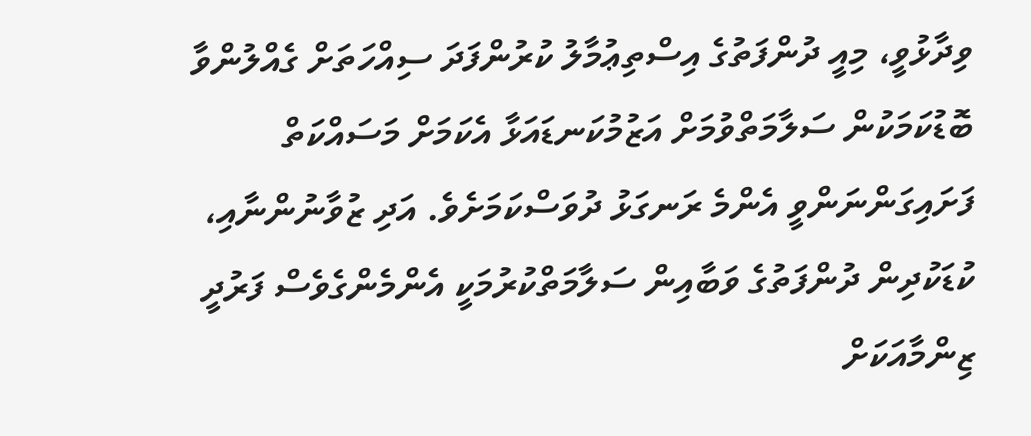ވިދާޅުވީ، މިއީ ދުންފަތުގެ އިސްތިޢުމާލު ކުރުންފަދަ ސިއްހަތަށް ގެއްލުންވާ ބޮޑުކަމަކުން ސަލާމަތްވުމަށް އަޒުމުކަނޑައަޅާ އެކަމަށް މަސައްކަތް ފަށައިގަންނަންވީ އެންމެ ރަނގަޅު ދުވަސްކަމަށެވެ. އަދި ޒުވާނުންނާއި، ކުޑަކުދިން ދުންފަތުގެ ވަބާއިން ސަލާމަތްކުރުމަކީ އެންމެންގެވެސް ފަރުދީ ޒިންމާއަކަށް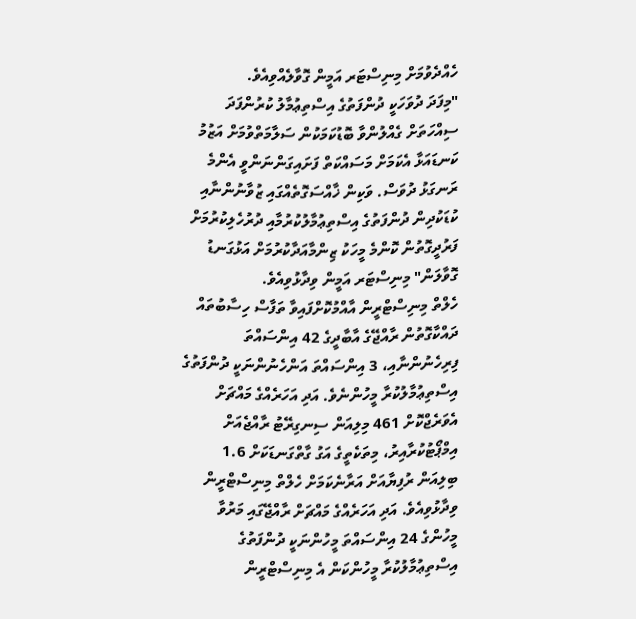ހެއްދެވުމަށް މިނިސްޓަރ އަމީން ގޮވާލެއްވިއެވެ.
"މިފަދަ ދުވަހަކީ ދުންފަތުގެ އިސްތިޢުމާލު ކުރުންފަދަ ސިއްހަތަށް ގެއްލުންވާ ބޮޑުކަމަކުން ސަލާމަތްވުމަށް އަޒުމު ކަނޑައަޅާ އެކަމަށް މަސައްކަތް ފަށައިގަންނަންވީ އެންމެ ރަނގަޅު ދުވަސް. ވަކިން ޚާއްސަގޮތެއްގައި ޒުވާނުންނާއި ކުޑަކުދިން ދުންފަތުގެ އިސްތިޢުމާލުކުރުމާއި ދުރުހެލިކުރުމަށް ފަރުދީގޮތުން ކޮންމެ މީހަކު ޒިންމާއަދާކުރުމަށް އަޅުގަނޑު ގޮވާލަން" މިނިސްޓަރ އަމީން ވިދާޅުވިއެވެ.
ހެލްތް މިނިސްޓްރީން އާއްމުކޮށްފައިވާ ތަފާސް ހިސާބުތައް ދައްކާގޮތުން ރާއްޖޭގެ އާބާދީގެ 42 އިންސައްތަ ފިރިހެނުންނާއި، 3 އިންސައްތަ އަންހެނުންނަކީ ދުންފަތުގެ އިސްތިޢުމާލުކުރާ މީހުންނެވެ. އަދި އަހަރެއްގެ މައްޗަށް އެވަރެޖްކޮށް 461 މިލިއަން ސިނގިރޭޓު ރާއްޖެއަށް އިމްޕޯޓުކުރާއިރު، މިތަކެތީގެ އަގު ގާތްގަނޑަކަށް 1.6 ބިލިއަން ރުފިޔާއަށް އަރާނެކަމަށް ހެލްތް މިނިސްޓްރީން ވިދާޅުވިއެވެ. އަދި އަހަރެއްގެ މައްޗަށް ރާއްޖޭގައި މަރުވާ މީހުންގެ 24 އިންސައްތަ މީހުންނަކީ ދުންފަތުގެ އިސްތިޢުމާލުކުރާ މީހުންކަން އެ މިނިސްޓްރީން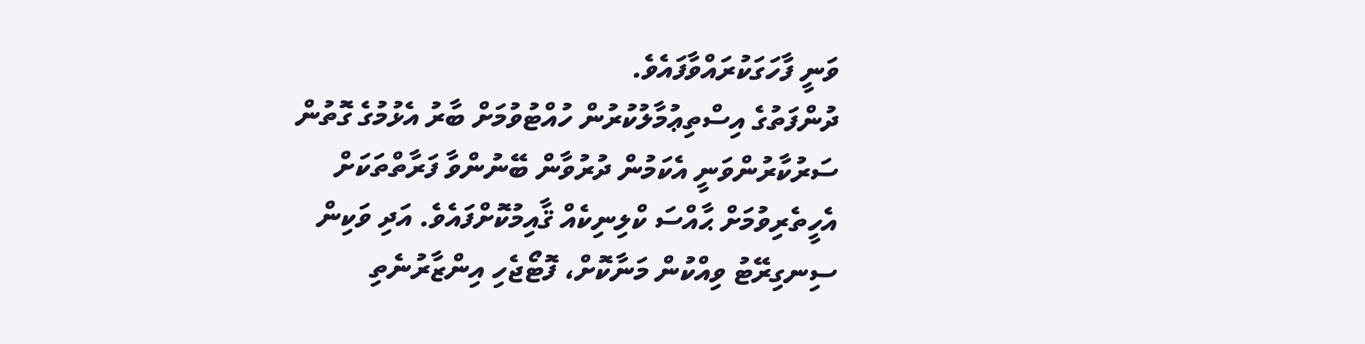ވަނީ ފާހަގަކުރައްވާފައެވެ.
ދުންފަތުގެ އިސްތިޢުމާލުކުރުން ހުއްޓުވުމަށް ބާރު އެޅުމުގެ ގޮތުން ސަރުކާރުންވަނީ އެކަމުން ދުރުވާން ބޭނުންވާ ފަރާތްތަކަށް އެހީތެރިވުމަށް ޙާއްސަ ކްލިނިކެއް ޤާއިމުކޮށްފައެވެ. އަދި ވަކިން ސިނގިރޭޓު ވިއްކުން މަނާކޮށް، ފޮޓޯޖެހި އިންޒާރުނެތި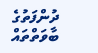ދުންފަތުގެ ބާވަތްތައް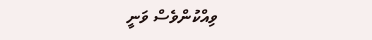ވިއްކުންވެސް ވަނީ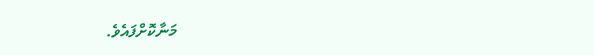މަނާކޮށްފައެވެ.